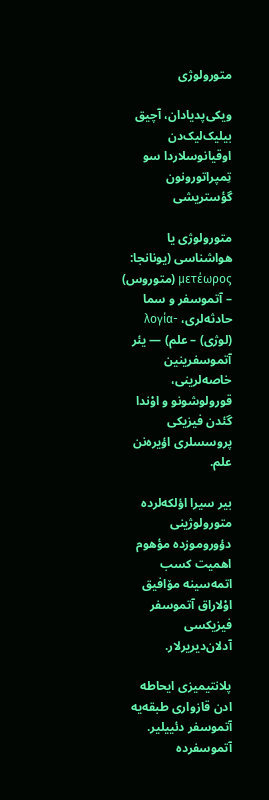متورولوژی

ویکی‌پدیادان، آچیق بیلیک‌لیک‌دن
اوقیانوسلاردا سو تِمپراتورونون گؤستریشی

متورولوژی یا هواشناسی (یونانجا: μετέωρος (متوروس) – آتموسفر و سما حادثه‌لری، -λογία (لوژی) – علم) — یئر آتموسفرینین خاصه‌لرینی، قورولوشونو و اوْندا گئدن فیزیکی پروسسلری اؤیره‌نن علم.

بیر سیرا اؤلکه‌لرده متورولوژینی دؤوروموزده مؤهوم اهمیت کسب اتمه‌سینه مۆافیق اوْلاراق آتموسفر فیزیکسی آدلان‌دیریرلار.

پلانتیمیزی ایحاطه اد‌ن قازواری طبقه‌یه آتموسفر دئییلیر. آتموسفرده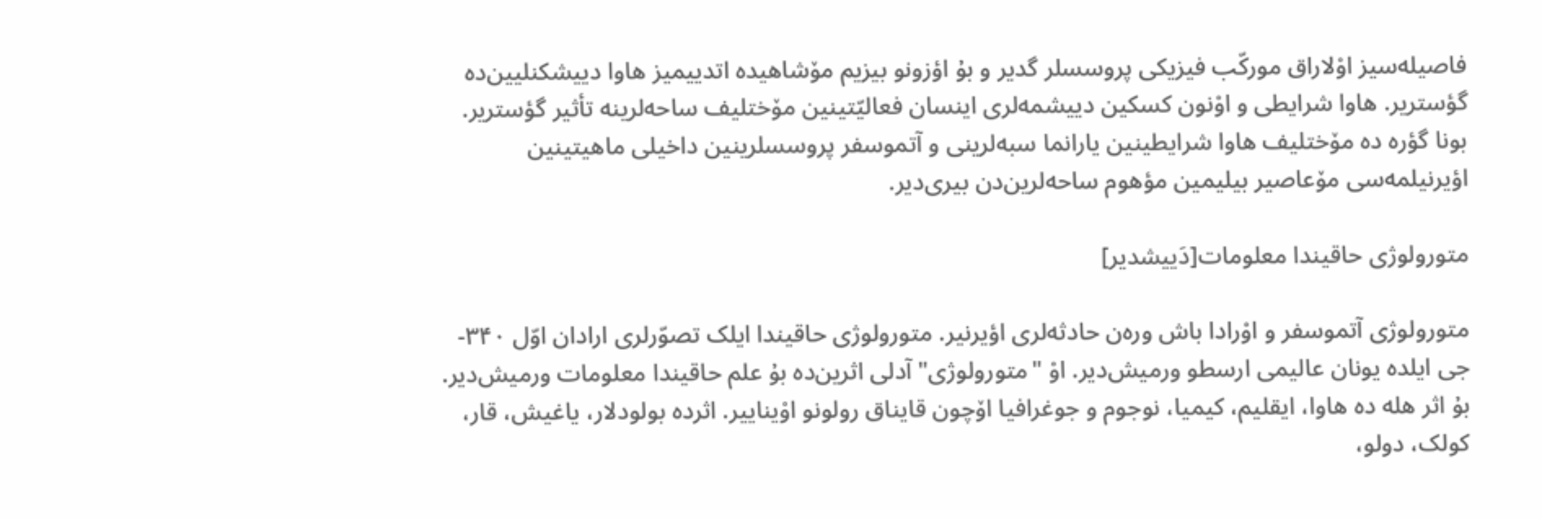فاصیله‌سیز اوْلاراق مورکّب فیزیکی پروسسلر گدیر و بۇ اؤزونو بیزیم مۆشاهیده اتدییمیز هاوا دییشکنلیین‌ده گؤستریر. هاوا شرایطی و اوْنون کسکین دییشمه‌لری اینسان فعالیّتینین مۆختلیف ساحه‌لرینه تأثیر گؤستریر. بونا گؤره ده مۆختلیف هاوا شرایطینین یارانما سبه‌لرینی و آتموسفر پروسسلرینین داخیلی ماهیتینین اؤیرنیلمه‌سی مۆعاصیر بیلیمین مؤهوم ساحه‌لرین‌دن بیری‌دیر.

متورولوژی حاقیندا معلومات[دَییشدیر]

متورولوژی آتموسفر و اوْرادا باش وره‌ن حادثه‌لری اؤیرنیر. متورولوژی حاقیندا ایلک تصوّرلری ارادان اوّل ۳۴۰-جی ایلده یونان عالیمی ارسطو ورمیش‌دیر. اوْ "متورولوژی" آدلی اثرین‌ده بۇ علم حاقیندا معلومات ورمیش‌دیر. بۇ اثر هله ده هاوا، ایقلیم، کیمیا، نوجوم و جوغرافیا اۆچون قایناق رولونو اوْیناییر. اثرده بولودلار، یاغیش، قار، کولک، دولو،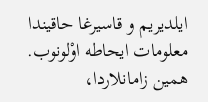ایلدیریم و قاسیرغا حاقیندا معلومات ایحاطه اوْلونوب. همین زامانلاردا،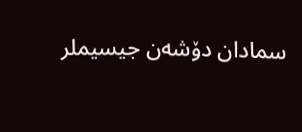سمادان دۆشه‌ن جیسیملر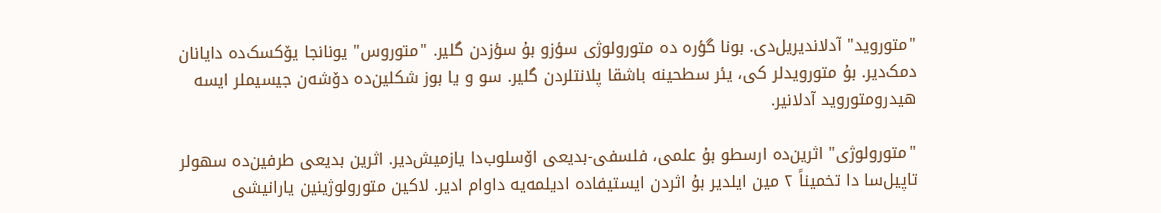"متوروید" آدلاندیریل‌دی. بونا گؤره ده متورولوژی سؤزو بۇ سؤزدن گلیر. "متوروس" یونانجا یۆکسک‌ده دایانان دمک‌دیر. بۇ متورویدلر کی، یئر سطحینه باشقا پلانتلردن گلیر. سو و یا بوز شکلین‌ده دۆشه‌ن جیسیملر ایسه هیدرومتوروید آدلانیر.

"متورولوژی" اثرین‌ده ارسطو بۇ علمی، فلسفی-بدیعی اۆسلوب‌دا یازمیش‌دیر. اثرین بدیعی طرفین‌ده سهولر تاپیل‌سا دا تخمیناً ۲ مین ایلدیر بۇ اثردن ایستیفاده ادیلمه‌یه داوام ادیر. لاکین متورولوژینین یارانیشی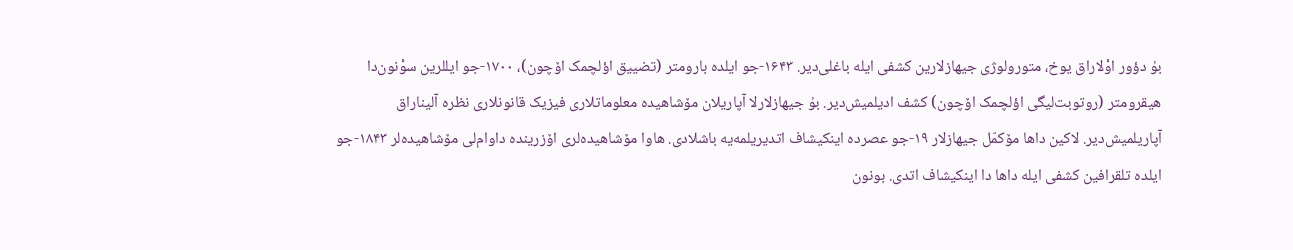بۇ دؤور اوْلاراق یوخ، متورولوژی جیهازلارین کشفی ایله باغلی‌دیر. ۱۶۴۳-جو ایلده بارومتر (تضییق اؤلچمک اۆچون)، ۱۷۰۰-جو ایللرین سوْنون‌دا هیقرومتر (روتوبت‌لیگی اؤلچمک اۆچون) کشف ادیلمیش‌دیر. بۇ جیهازلارلا آپاریلان مۆشاهیده معلوماتلاری فیزیک قانونلاری نظره آلیناراق آپاریلمیش‌دیر. لاکین داها مۆکمّل جیهازلار ۱۹-جو عصرده اینکیشاف اتدیریلمه‌یه باشلادی. هاوا مۆشاهیده‌لری اۆزرینده داوام‌لی مۆشاهیده‌لر ۱۸۴۳-جو ایلده تلقرافین کشفی ایله داها دا اینکیشاف اتدی. بونون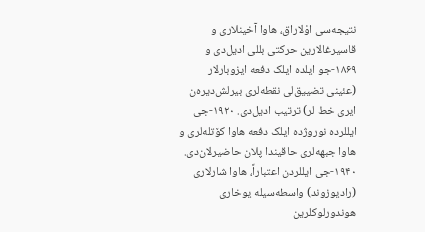نتیجه‌سی اوْلاراق، هاوا آخینلاری و قاسیرغالارین حرکتی بللی ادیل‌دی و ۱۸۶۹-جو ایلده ایلک دفعه ایزوبارلار (عئینی تضییق‌لی نقطه‌لری بیرلش‌دیره‌ن ایری خط لر) ترتیب ادیل‌دی. ۱۹۲۰-جی ایللرده نوروژ‌ده ایلک دفعه هاوا کۆتله‌لری و هاوا جبهه‌لری حاقیندا پلان حاضیرلان‌دی. ۱۹۴۰-جی ایللردن اعتباراً، هاوا شارلاری (رادیوزوند) واسطه‌سیله یوخاری هوندورلوکلرین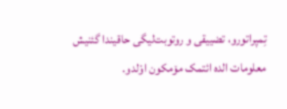تِمپراتورو، تضییقی و روتوبت‌لیگی حاقیندا گئنیش معلومات الده ائتمک مۆمکون اوْلدو.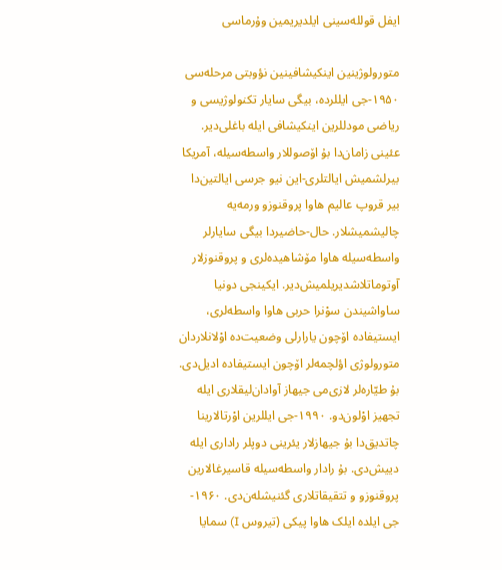ایفل قولله‌سینی ایلدیریمین وۇرماسی

متورولوژینین اینکیشافینین نؤوبتی مرحله‌سی ۱۹۵۰-جی ایللرده، بیگی سایار تکنولوژیسی و ریاضی مودللرین اینکیشافی ایله باغلی‌دیر. عئینی زامان‌دا بۇ اۆصوللار واسطه‌سیله، آمریکا بیرلشمیش ایالتلری-این نیو جرسی ایالتین‌دا بیر قروپ عالیم هاوا پروقنوزو ورمه‌یه چالیشمیشلار. حال-حاضیردا بیگی سایارلر واسطه‌سیله هاوا مۆشاهیده‌لری و پروقنوزلار آوتوماتلاشدیریلمیش‌دیر. ایکینجی دونیا ساواشیندن سوْنرا حربی هاوا واسطه‌لری، ایستیفاده اۆچون یارارلی وضعیت‌ده اوْلانلاردان متورولوژی اؤلچمه‌لر اۆچون ایستیفاده ادیل‌دی. بۇ طیّاره‌لر لازی‌می جیهاز آوادان‌لیقلاری ایله تجهیز اوْلون‌دو. ۱۹۹۰-جی ایللرین اوْرتالارینا چاتدیق‌دا بۇ جیهازلار یئرینی دوپلر راداری ایله دییش‌دی. بۇ رادار واسطه‌سیله قاسیرغالارین پروقنوزو و تتقیقاتلاری گئنیشله‌ن‌دی. ۱۹۶۰-جی ایلده ایلک هاوا پیکی (تیروس I) سمایا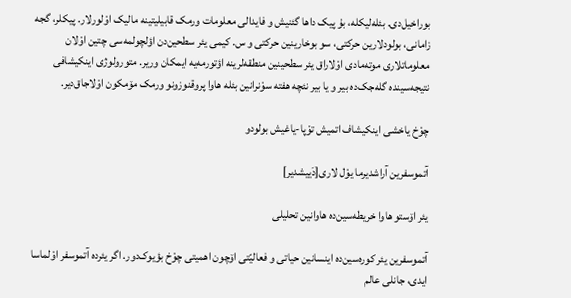بوراخیل‌دی. بئله‌لیکله، بۇ پیک داها گئنیش و فایدالی معلومات ورمک قابیلیتینه مالیک اوْلورلار. پیکلر، گجه زامانی، بولودلارین حرکتی، سو بوخارینین حرکتی و س. کیمی یئر سطحین‌دن اؤلچولمه‌سی چتین اوْلان معلوماتلاری موته‌مادی اوْلاراق یئر سطحینین منطقه‌لرینه اؤتورمه‌یه ایمکان وریر. متورولوژی اینکیشافی نتیجه‌سینده گله‌جک‌ده بیر و یا بیر نئچه هفته سوْنرانین بئله هاوا پروقنوزونو ورمک مۆمکون اوْلاجاق‌دیر.

چوْخ یاخشی اینکیشاف اتمیش توْپا-یاغیش بولودو

آتموسفرین آراشدیرما یوْل لاری[دَییشدیر]

یئر اۆستو هاوا خریطه‌سین‌ده هاوانین تحلیلی

آتموسفرین یئر کوره‌سین‌ده اینسانین حیاتی و فعالیّتی اۆچون اهمیتی چوْخ بؤیوک‌دور. اگر یئرده آتموسفر اوْلماسا ایدی، جانلی عالم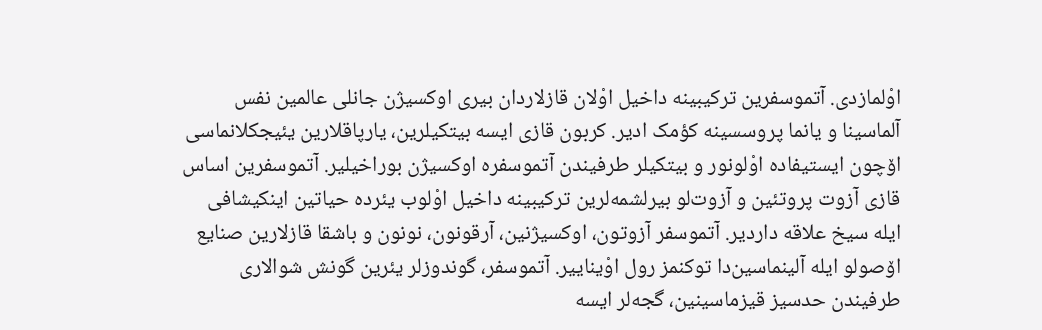اوْلمازدی. آتموسفرین ترکیبینه داخیل اوْلان قازلاردان بیری اوکسیژن جانلی عالمین نفس آلماسینا و یانما پروسسینه کؤمک ادیر. کربون قازی ایسه بیتکیلرین، یارپاقلارین یئیجکلانماسی اۆچون ایستیفاده اوْلونور و بیتکیلر طرفیندن آتموسفره اوکسیژن بوراخیلیر. آتموسفرین اساس قازی آزوت پروتئین و آزوت‌لو بیرلشمه‌لرین ترکیبینه داخیل اوْلوب یئرده حیاتین اینکیشافی ایله سیخ علاقه داردیر. آتموسفر آزوتون، اوکسیژنین، آرقونون، نونون و باشقا قازلارین صنایع اۆصولو ایله آلینماسین‌دا توکنمز رول اوْیناییر. آتموسفر، گوندوزلر یئرین گونش شوالاری طرفیندن حدسیز قیزماسینین، گجه‌لر ایسه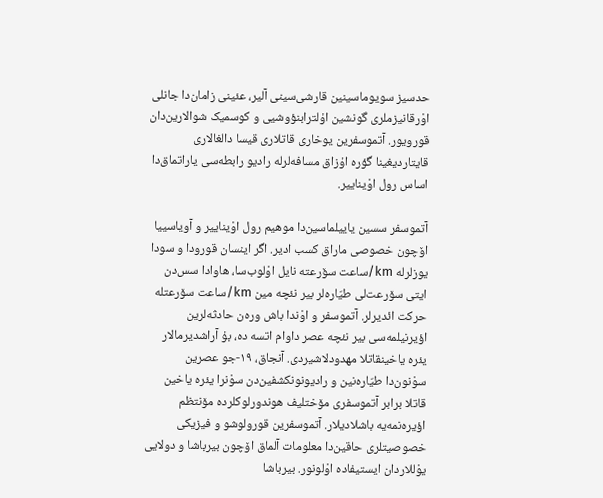حدسیز سویوماسینین قارشی‌سینی آلیر، عئینی زامان‌دا جانلی اوْرقانیزملری گونشین اۇلترابنؤوشیی و کوسمیک شوالارین‌دان قورویور. آتموسفرین یوخاری قاتلاری قیسا دالغالاری قایتاردیغینا گؤره اۇزاق مسافه‌لرله رادیو رابطه‌سی یاراتماق‌دا اساس رول اوْیناییر.

آتموسفر سسین یاییلماسین‌دا موهیم رول اوْیناییر و آویاسییا اۆچون خصوصی ماراق کسب ادیر. اگر اینسان قورودا و سودا یوزلرله km/ساعت سۆرعته نایل اوْلوب‌سا، هاوادا سس‌دن ایتی سۆرعت‌لی طیّاره‌لر بیر نئچه مین km/ساعت سۆرعتله حرکت ائدیرلر. آتموسفر و اوْندا باش وره‌ن حادثه‌لرین اؤیرنیلمه‌سی بیر نئچه عصر داوام اتسه ده، بۇ آراشدیرمالار یئره یاخینقاتلا مهدودلاشیردی. آنجاق، ۱۹-جو عصرین سوْنون‌دا طیّاره‌نین و رادیونونکشفین‌دن سوْنرا یئره یاخین قاتلا برابر آتموسفری مۆختلیف هوندورلوکلرده مۆنتظم اؤیره‌نمه‌یه باشلادیلار. آتموسفرین قورولوشو و فیزیکی خصوصیتلری حاقین‌دا معلومات آلماق اۆچون بیرباشا و دولایی یوْللاردان ایستیفاده اوْلونور. بیرباشا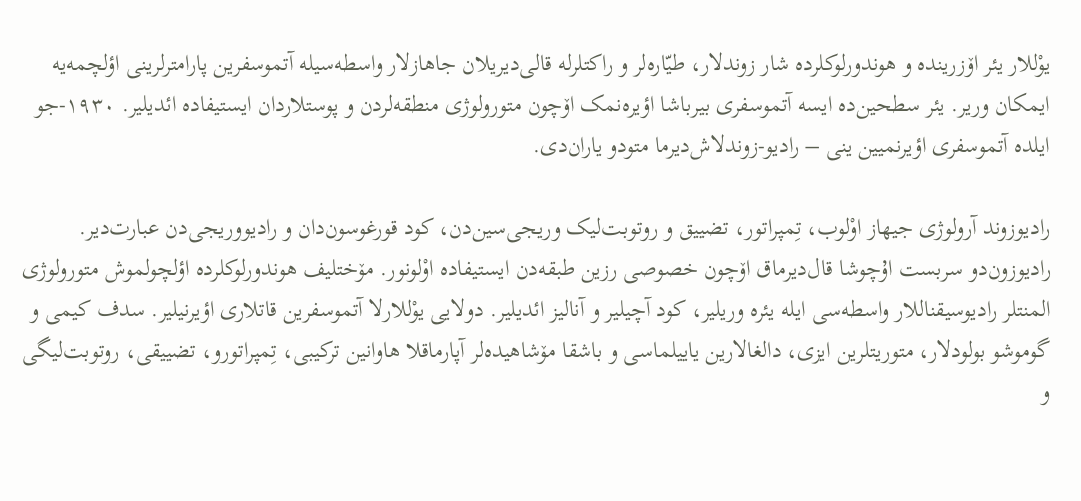یوْللار یئر اۆزرینده و هوندورلوکلرده شار زوندلار، طیّاره‌لر و راکتلرله قالی‌دیریلان جاهازلار واسطه‌سیله آتموسفرین پارامترلرینی اؤلچمه‌یه ایمکان وریر. یئر سطحین‌ده ایسه آتموسفری بیرباشا اؤیره‌نمک اۆچون متورولوژی منطقه‌لردن و پوستلاردان ایستیفاده ائدیلیر. ۱۹۳۰-جو ایلده آتموسفری اؤیرنمیین ینی – رادیو-زوندلاش‌دیرما متودو یاران‌دی.

رادیوزوند آرولوژی جیهاز اوْلوب، تِمپراتور، تضییق و روتوبت‌لیک وریجی‌سین‌دن، کود قورغوسون‌دان و رادیووریجی‌دن عبارت‌دیر. رادیوزون‌دو سربست اۇچوشا قال‌دیرماق اۆچون خصوصی رزین طبقه‌دن ایستیفاده اوْلونور. مۆختلیف هوندورلوکلرده اؤلچولموش متورولوژی المنتلر رادیوسیقناللار واسطه‌سی ایله یئره وریلیر، کود آچیلیر و آنالیز ائدیلیر. دولایی یوْللارلا آتموسفرین قاتلاری اؤیرنیلیر. سدف کیمی و گوموشو بولودلار، متوریتلرین ایزی، دالغالارین یاییلماسی و باشقا مۆشاهیده‌لر آپارماقلا هاوانین ترکیبی، تِمپراتورو، تضییقی، روتوبت‌لیگی و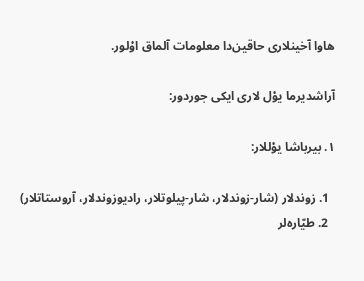هاوا آخینلاری حاقین‌دا معلومات آلماق اوْلور.

آراشدیرما یوْل لاری ایکی جوردور:

۱. بیرباشا یوْللار:

  1. زوندلار (شار-زوندلار، شار-پیلوتلار، رادیوزوندلار، آروستاتلار)
  2. طیّاره‌لر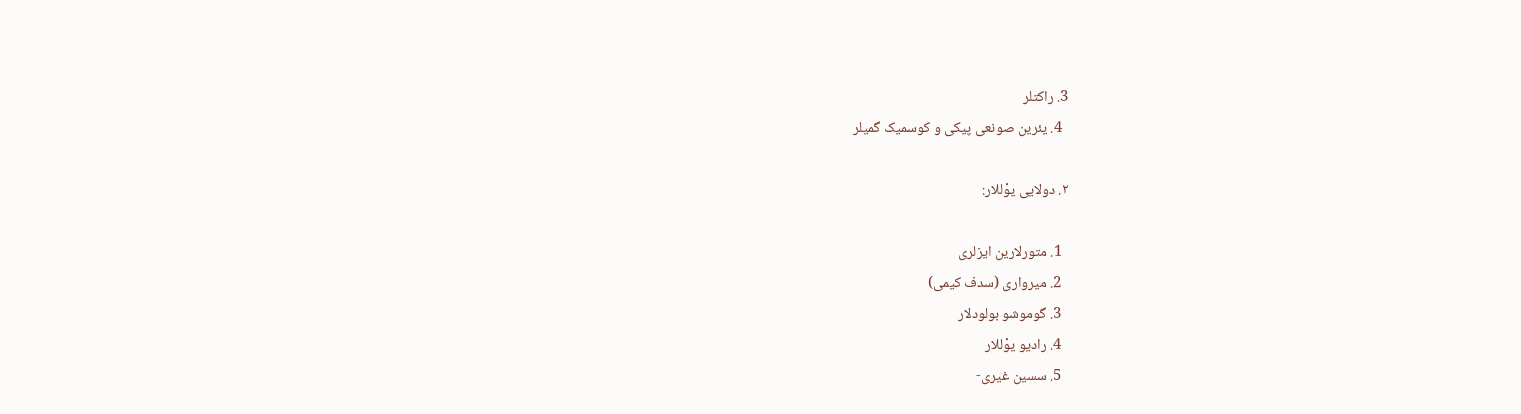3. راکتلر
  4. یئرین صونعی پیکی و کوسمیک گمیلر

۲. دولایی یوْللار:

  1. متورلارین ایزلری
  2. میرواری (سدف کیمی)
  3. گوموشو بولودلار
  4. رادیو یوْللار
  5. سسین غیری-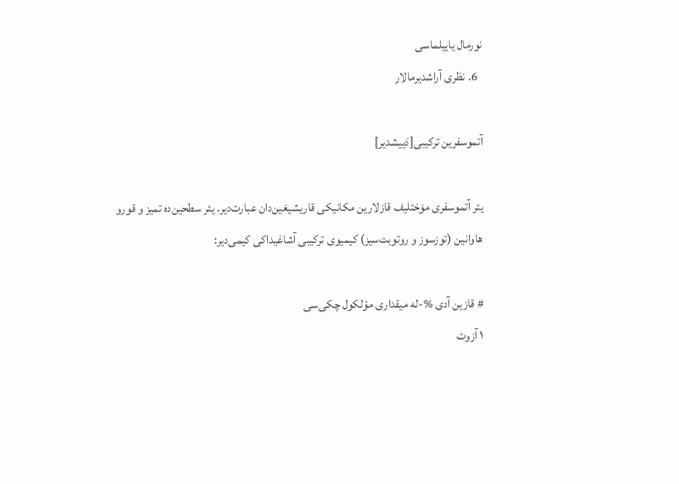نورمال یاییلماسی
  6. نظری آراشدیرمالار

آتموسفرین ترکیبی[دَییشدیر]

یئر آتموسفری مۆختلیف قازلارین مکانیکی قاریشیغین‌دان عبارت‌دیر. یئر سطحین‌ده تمیز و قورو هاوانین (توزسوز و روتوبت‌سیز) کیمیوی ترکیبی آشاغیداکی کیمی‌دیر:

# قازین آدی %-له میقداری موْلکول چکی‌سی
۱ آزوت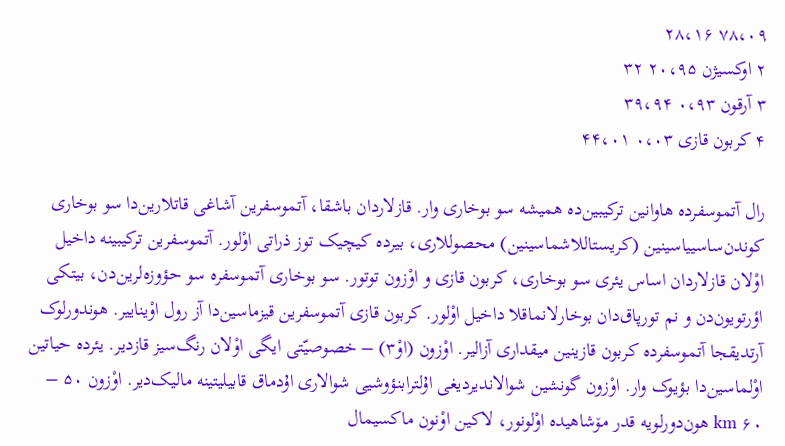۷۸،۰۹ ۲۸،۱۶
۲ اوکسیژن ۲۰،۹۵ ۳۲
۳ آرقون ۰،۹۳ ۳۹،۹۴
۴ کربون قازی ۰،۰۳ ۴۴،۰۱

رال آتموسفرده هاوانین ترکیبین‌ده همیشه سو بوخاری وار. قازلاردان باشقا، آتموسفرین آشاغی قاتلارین‌دا سو بوخاری کوندن‌ساسییاسینین (کریستاللاشماسینین) محصوللاری، بیرده کیچیک توز ذراتی اوْلور. آتموسفرین ترکیبینه داخیل اوْلان قازلاردان اساس یئری سو بوخاری، کربون قازی و اوْزون توتور. سو بوخاری آتموسفره سو حؤوزه‌لرین‌دن، بیتکی اؤرتویون‌دن و نم تورپاق‌دان بوخارلانماقلا داخیل اوْلور. کربون قازی آتموسفرین قیزماسین‌دا آز رول اوْیناییر. هوندورلوک آرتدیقجا آتموسفرده کربون قازینین میقداری آزالیر. اوْزون (اوْ۳) – خصوصیّتی ایگی اوْلان رنگ‌سیز قازدیر. یئرده حیاتین اوْلماسین‌دا بؤیوک وار. اوْزون گونشین شوالاندیردیغی اۇلترابنؤوشیی شوالاری اۇدماق قابیلیتینه مالیک‌دیر. اوْزون ۵۰ – ۶۰ km هون‌دورلویه قدر مۆشاهیده اوْلونور، لاکین اوْنون ماکسیمال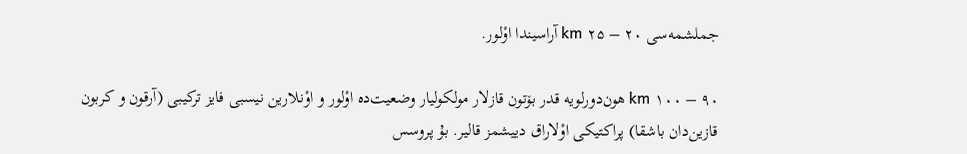جملشمه‌سی ۲۰ – ۲۵ km آراسیندا اوْلور.

۹۰ – ۱۰۰ km هون‌دورلویه قدر بۆتون قازلار مولکولیار وضعیت‌ده اوْلور و اوْنلارین نیسبی فایز ترکیبی (آرقون و کربون قازین‌دان باشقا) پراکتیکی اوْلاراق دییشمز قالیر. بۇ پروسس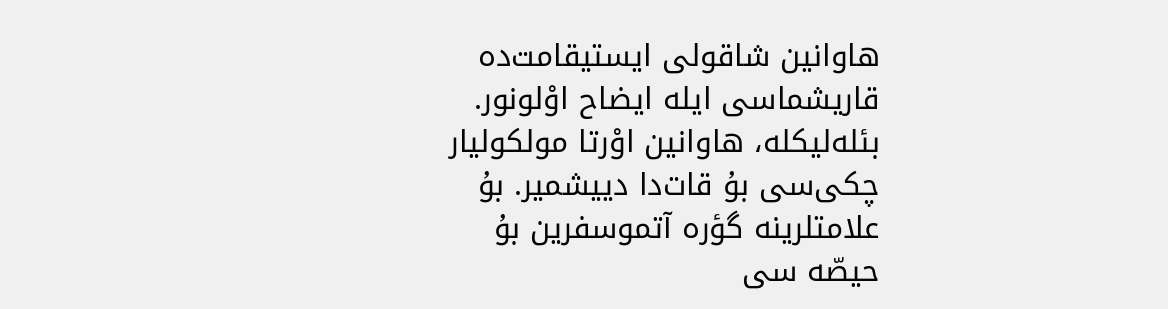هاوانین شاقولی ایستیقامت‌ده قاریشماسی ایله ایضاح اوْلونور. بئله‌لیکله، هاوانین اوْرتا مولکولیار چکی‌سی بۇ قات‌دا دییشمیر. بۇ علامتلرینه گؤره آتموسفرین بۇ حیصّه ‌سی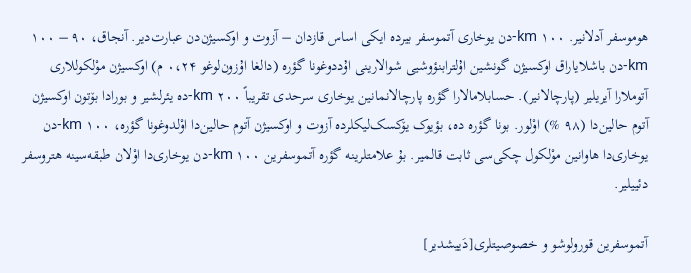هوموسفر آدلانیر. ۱۰۰ km-دن یوخاری آتموسفر بیرده ایکی اساس قازدان – آزوت و اوکسیژن‌دن عبارت‌دیر. آنجاق، ۹۰ – ۱۰۰ km-دن باشلایاراق اوکسیژن گونشین اۇلترابنؤوشیی شوالارینی اۇددوغونا گؤره (دالغا اۇزون‌لوغو ۰،۲۴ م) اوکسیژن موْلکوللاری آتوملارا آیریلیر (پارچالانیر). حسابلامالارا گؤره پارچالانمانین یوخاری سرحدی تقریباً ۲۰۰ km-ده یئرلشیر و بورادا بۆتون اوکسیژن آتوم حالین‌دا (۹۸ %) اوْلور. بونا گؤره ده، بؤیوک یۆکسک‌لیکلرده آزوت و اوکسیژن آتوم حالین‌دا اوْلدوغونا گؤره، ۱۰۰ km-دن یوخاری‌دا هاوانین موْلکول چکی‌سی ثابت قالمیر. بۇ علامتلرینه گؤره آتموسفرین ۱۰۰ km-دن یوخاری‌دا اوْلان طبقه‌سینه هتروسفر دئییلیر.

آتموسفرین قورولوشو و خصوصیتلری[دَییشدیر]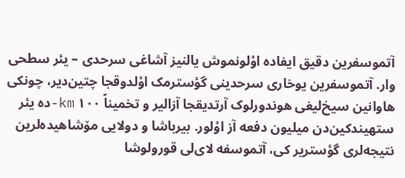آتموسفرین دقیق ایفاده اوْلونموش یالنیز آشاغی سرحدی – یئر سطحی وار. آتموسفرین یوخاری سرحدینی گؤسترمک اوْلدوقجا چتین‌دیر، چونکی هاوانین سیخ‌لیغی هوندورلوک آرتدیقجا آزالیر و تخمیناً ۱۰۰ km-ده یئر ستهیندکین‌دن میلیون دفعه آز اوْلور. بیرباشا و دولایی مۆشاهیده‌لرین نتیجه‌لری گؤستریر کی، آتموسفه لای‌لی قورولوشا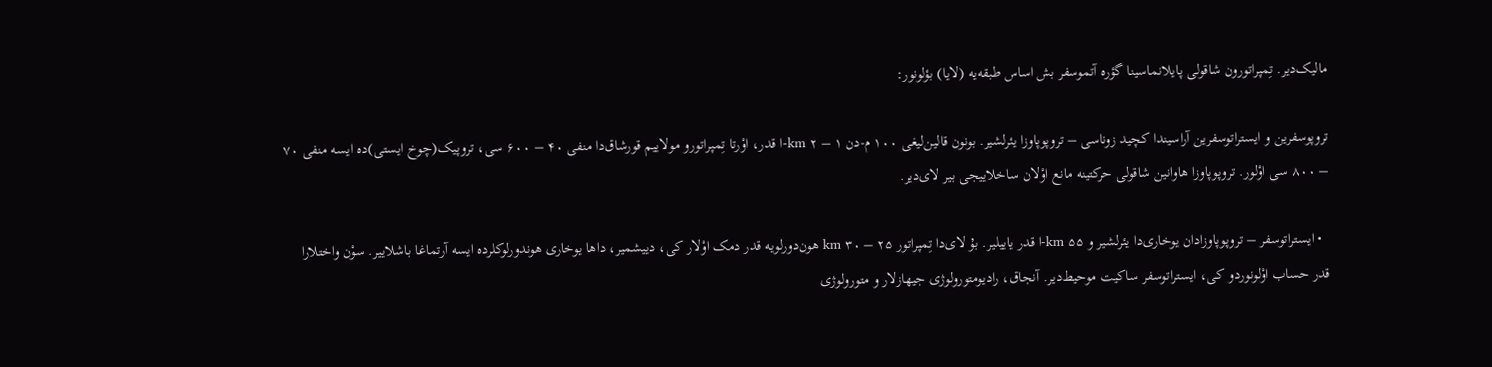مالیک‌دیر. تِمپراتورون شاقولی پایلانماسینا گؤره آتموسفر بش اساس طبقه‌یه (لایا) بؤلونور:

تروپوسفرین و ایستراتوسفرین آراسیندا کچید زوناسی – تروپوپاوزا یئرلشیر. بونون قالین‌لیغی ۱۰۰ م-دن ۱ – ۲ km-ا قدر، اوْرتا تِمپراتورو مولاییم قورشاق‌دا منفی ۴۰ – ۶۰۰ سی، تروپیک(چوخ ایستی)ده ایسه منفی ۷۰ – ۸۰۰ سی اوْلور. تروپوپاوزا هاوانین شاقولی حرکتینه مانع اوْلان ساخلاییجی بیر لای‌دیر.

  • ایستراتوسفر – تروپوپاوزادان یوخاری‌دا یئرلشیر و ۵۵ km-ا قدر یاییلیر. بۇ لای‌دا تِمپراتور ۲۵ – ۳۰ km هون‌دورلویه قدر دمک اوْلار کی، دییشمیر، داها یوخاری هوندورلوکلرده ایسه آرتماغا باشلاییر. سوْن واختلارا قدر حساب اوْلونوردو کی، ایستراتوسفر ساکیت موحیط‌دیر. آنجاق، رادیومتورولوژی جیهازلار و متورولوژی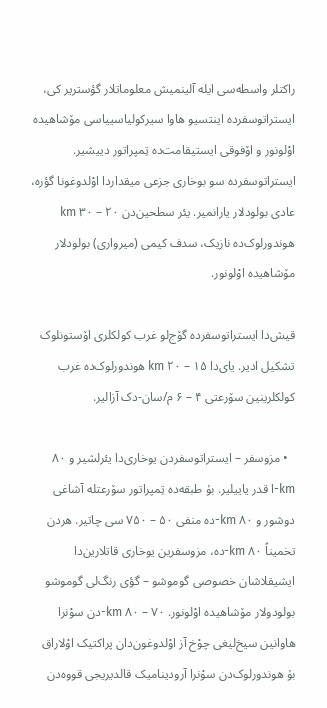راکتلر واسطه‌سی ایله آلینمیش معلوماتلار گؤستریر کی، ایستراتوسفرده اینتسیو هاوا سیرکولیاسییاسی مۆشاهیده اوْلونور و اۆفوقی ایستیقامت‌ده تِمپراتور دییشیر. ایستراتوسفرده سو بوخاری جزعی میقداردا اوْلدوغونا گؤره، عادی بولودلار یارانمیر. یئر سطحین‌دن ۲۰ – ۳۰ km هوندورلوک‌ده نازیک، سدف کیمی (میرواری) بولودلار مۆشاهیده اوْلونور.

قیش‌دا ایستراتوسفرده گۆج‌لو غرب کولکلری اۆستونلوک تشکیل ادیر. یای‌دا ۱۵ – ۲۰ km هوندورلوک‌ده غرب کولکلرینین سۆرعتی ۴ – ۶ م/سان-دک آزالیر.

  • مزوسفر – ایستراتوسفردن یوخاری‌دا یئرلشیر و ۸۰ km-ا قدر یاییلیر. بۇ طبقه‌ده تِمپراتور سۆرعتله آشاغی دوشور و ۸۰ km-ده منفی ۵۰ – ۷۵۰ سی چاتیر. هردن تخمیناً ۸۰ km-ده، مزوسفرین یوخاری قاتلارین‌دا ایشیقلاشان خصوصی گوموشو – گؤی رنگ‌لی گوموشو بولودولار مۆشاهیده اوْلونور. ۷۰ – ۸۰ km-دن سوْنرا هاوانین سیخ‌لیغی چوْخ آز اوْلدوغون‌دان پراکتیک اوْلاراق بۇ هوندورلوک‌دن سوْنرا آرودینامیک قالدیریجی قووه‌دن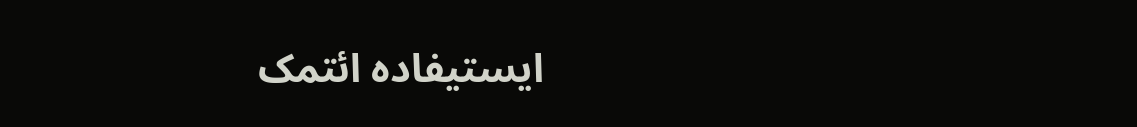ایستیفاده ائتمک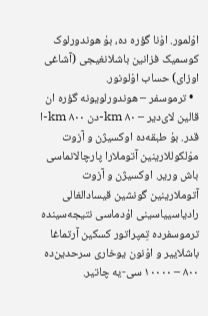اوْلمور. اوْنا گؤره ده، بۇ هوندورلوک کوسمیک فزانین باشلانغیجی (آشاغی اوزای) حساب اوْلونور.
  • ترموسفر – هوندورلویونه گؤره ان قالین لای‌دیر – ۸۰ km-دن ۸۰۰ km-ا قدر. بۇ طبقه‌ده اوکسیژن و آزوت موْلکوللارینین آتوملارا پارچالانماسی باش وریر. اوکسیژن و آزوت آتوملارینین گونشین قیسادالغالی رادیاسییاسینی اۇدماسی نتیجه‌سینده ترموسفرده تِمپراتور کسکین آرتماغا باشلاییر و اوْنون یوخاری سرحدین‌ده ۸۰۰ – ۱۰۰۰۰ سی-یه چاتیر.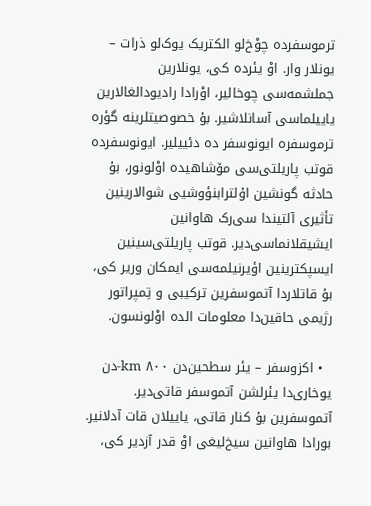ترموسفرده چوْخ‌لو الکتریک یوک‌لو ذرات – یونلار وار. اوْ یئرده کی، یونلارین جملشمه‌سی چوخالیر، اوْرادا رادیودالغالارین یاییلماسی آسانلاشیر. بۇ خصوصیتلرینه گؤره ترموسفره ایونوسفر ده دئییلیر. ایونوسفرده قوتب پاریلتی‌سی مۆشاهیده اوْلونور، بۇ حادثه گونشین اۇلترابنؤوشیی شوالارینین تأثیری آلتیندا سی‌رک هاوانین ایشیقلانماسی‌دیر. قوتب پاریلتی‌سینین ایسپکترینین اؤیرنیلمه‌سی ایمکان وریر کی، بۇ قاتلاردا آتموسفرین ترکیبی و تِمپراتور رژیمی حاقین‌دا معلومات الده اوْلونسون.

  • اکزوسفر – یئر سطحین‌دن ۸۰۰ km-دن یوخاری‌دا یئرلشن آتموسفر قاتی‌دیر. آتموسفرین بۇ کنار قاتی، یاییلان قات آدلانیر. بورادا هاوانین سیخ‌لیغی اوْ قدر آزدیر کی،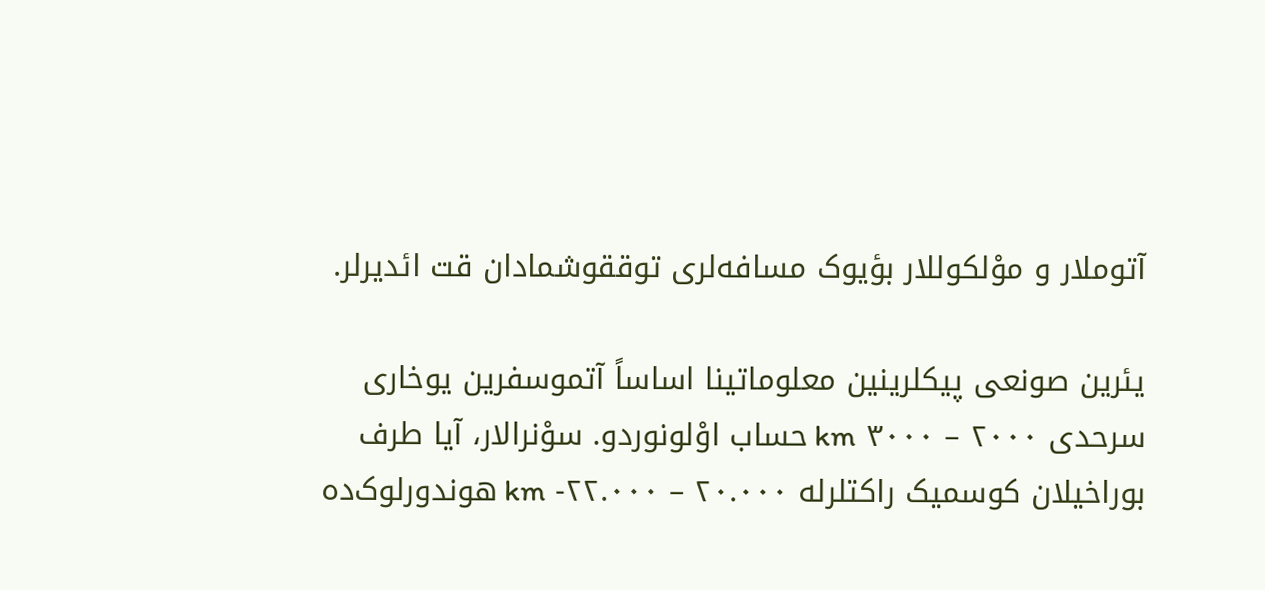آتوملار و موْلکوللار بؤیوک مسافه‌لری توققوشمادان قت ائدیرلر.

یئرین صونعی پیکلرینین معلوماتینا اساساً آتموسفرین یوخاری سرحدی ۲۰۰۰ – ۳۰۰۰ km حساب اوْلونوردو. سوْنرالار، آیا طرف بوراخیلان کوسمیک راکتلرله ۲۰.۰۰۰ – ۲۲.۰۰۰- km هوندورلوک‌ده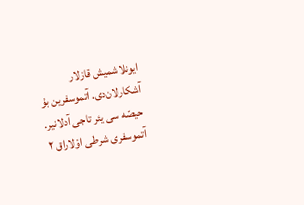ایونلاشمیش قازلار آشکارلان‌دی. آتموسفرین بۇ حیصّه ‌سی یئر تاجی آدلانیر. آتموسفری شرطی اوْلاراق ۲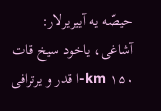حیصّه ‌یه آییریرلار: آشاغی، یاخود سیخ قات ۱۵۰ km-ا قدر و یرترافی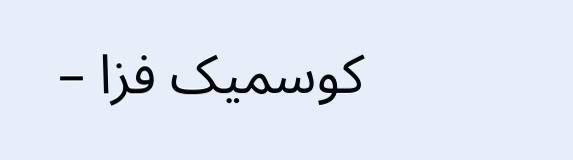کوسمیک فزا –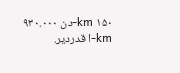۱۵۰ km-دن ۹۳۰.۰۰۰ km-ا قدردیر.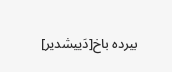بیرده باخ[دَییشدیر]